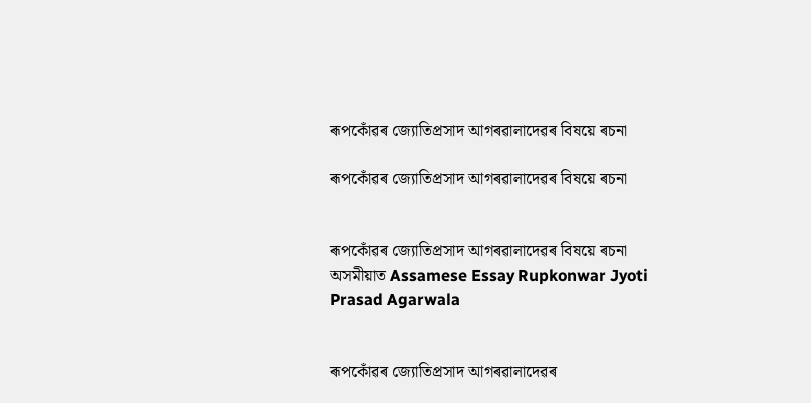ৰূপকোঁৱৰ জ্যোতিপ্রসাদ আগৰৱালাদেৱৰ বিষয়ে ৰচনা

ৰূপকোঁৱৰ জ্যোতিপ্রসাদ আগৰৱালাদেৱৰ বিষয়ে ৰচনা


ৰূপকোঁৱৰ জ্যোতিপ্রসাদ আগৰৱালাদেৱৰ বিষয়ে ৰচনা অসমীয়াত Assamese Essay Rupkonwar Jyoti Prasad Agarwala


ৰূপকোঁৱৰ জ্যোতিপ্রসাদ আগৰৱালাদেৱৰ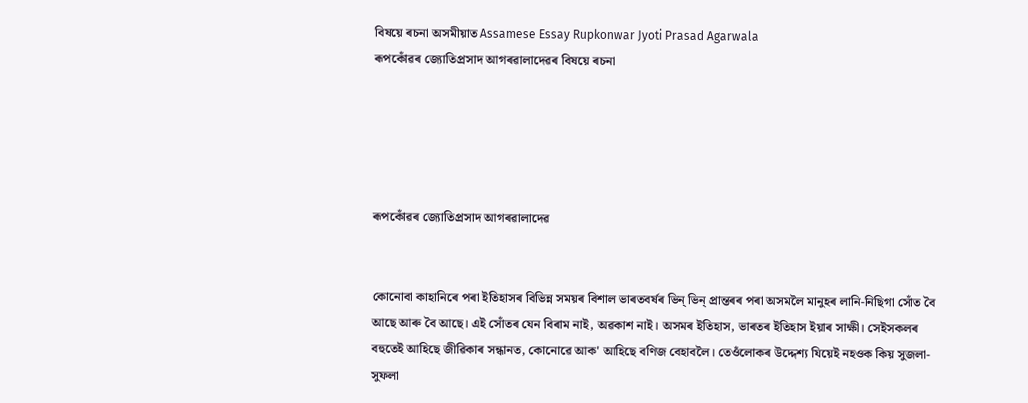বিষয়ে ৰচনা অসমীয়াত Assamese Essay Rupkonwar Jyoti Prasad Agarwala
ৰূপকোঁৱৰ জ্যোতিপ্রসাদ আগৰৱালাদেৱৰ বিষয়ে ৰচনা





ৰূপকোঁৱৰ জ্যোতিপ্রসাদ আগৰৱালাদেৱ


কোনোবা কাহানিৰে পৰা ইতিহাসৰ বিভিন্ন সময়ৰ বিশাল ভাৰতবৰ্ষৰ ভিন্ ভিন্ প্ৰান্তৰৰ পৰা অসমলৈ মানুহৰ লানি-নিছিগা সোঁত বৈ আছে আৰু বৈ আছে। এই সোঁতৰ যেন বিৰাম নাই, অৱকাশ নাই। অসমৰ ইতিহাস, ভাৰতৰ ইতিহাস ইয়াৰ সাক্ষী। সেইসকলৰ বহুতেই আহিছে জীৱিকাৰ সন্ধানত, কোনোৱে আক' আহিছে বণিজ বেহাবলৈ। তেওঁলোকৰ উদ্দেশ্য যিয়েই নহওক কিয় সুজলা-সুফলা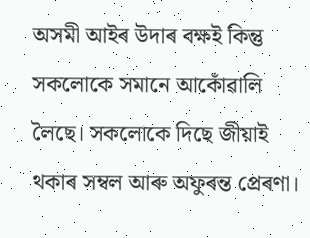অসমী আইৰ উদাৰ বক্ষই কিন্তু সকলোকে সমানে আকোঁৱালি লৈছে। সকলোকে দিছে জীয়াই থকাৰ সম্বল আৰু অফুৰন্ত প্ৰেৰণা।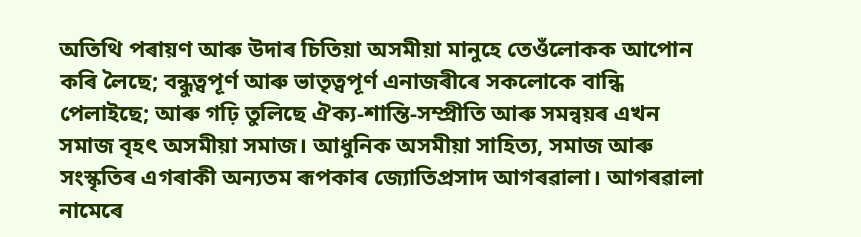অতিথি পৰায়ণ আৰু উদাৰ চিতিয়া অসমীয়া মানুহে তেওঁলোকক আপোন কৰি লৈছে; বন্ধুত্বপূর্ণ আৰু ভাতৃত্বপূর্ণ এনাজৰীৰে সকলোকে বান্ধি পেলাইছে; আৰু গঢ়ি তুলিছে ঐক্য-শান্তি-সম্প্রীতি আৰু সমন্বয়ৰ এখন সমাজ বৃহৎ অসমীয়া সমাজ। আধুনিক অসমীয়া সাহিত্য, সমাজ আৰু সংস্কৃতিৰ এগৰাকী অন্যতম ৰূপকাৰ জ্যোতিপ্ৰসাদ আগৰৱালা। আগৰৱালা নামেৰে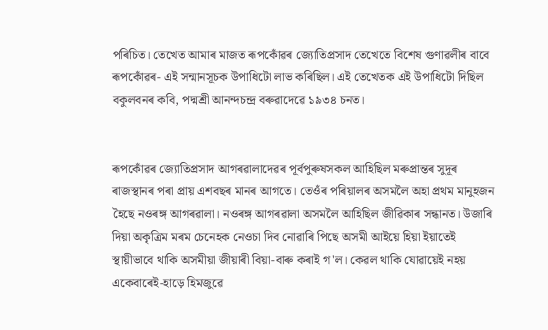পৰিচিত। তেখেত আমাৰ মাজত ৰূপকোঁৱৰ জ্যোতিপ্ৰসাদ তেখেতে বিশেষ গুণাৱলীৰ বাবে ৰূপকোঁৱৰ- এই সন্মানসূচক উপাধিটো লাভ কৰিছিল। এই তেখেতক এই উপাধিটো দিছিল বকুলবনৰ কবি, পদ্মশ্রী আনন্দচন্দ্ৰ বৰুৱাদেৱে ১৯৩৪ চনত।


ৰূপকোঁৱৰ জ্যোতিপ্ৰসাদ আগৰৱালাদেৱৰ পূৰ্বপুৰুষসকল আহিছিল মৰুপ্ৰান্তৰ সুদূৰ ৰাজস্থানৰ পৰা প্ৰায় এশবছৰ মানৰ আগতে। তেওঁৰ পৰিয়ালৰ অসমলৈ অহা প্রথম মানুহজন হৈছে নওৰঙ্গ আগৰৱালা। নওৰঙ্গ আগৰৱালা অসমলৈ আহিছিল জীৱিকাৰ সন্ধানত। উজাৰি দিয়া অকৃত্ৰিম মৰম চেনেহক নেওচা দিব নোৱাৰি পিছে অসমী আইয়ে হিয়া ইয়াতেই স্থায়ীভাবে থাকি অসমীয়া জীয়াৰী বিয়া-বাৰু কৰাই গ'ল। কেৱল থাকি যোৱায়েই নহয় একেবাৰেই-হাড়ে হিমজুৱে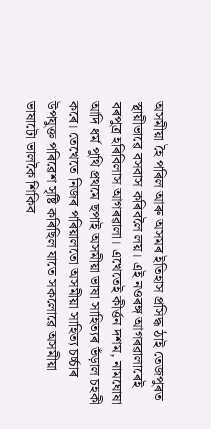অসমীয়া হৈ পৰিল আৰু অসমৰ ইতিহাস প্রসিদ্ধ ঠাই তেজপুৰত স্থায়ীভাৱে বসবাস কৰিবলৈ লয়। এই নওৰঙ্গ আগৰৱালাৰেই বৰপুত্ৰ হৰিবিলাস আগৰৱালা। এখেতেই কীর্ত্তন দশম, নামঘোষা আদি ধর্ম পুথি প্রথমে ছপাই অসমীয়া ভাষা সাহিত্যৰ ভঁড়াল চহকী কৰে। তেখেতে নিজৰ পৰিয়ালতো অসমীয়া সাহিত্য চর্চ্চাৰ উপযুক্ত পৰিৱেশ সৃষ্টি কৰিছিল যাতে সকলোৱে অসমীয়া ভাষাটো ভালকৈ শিকিব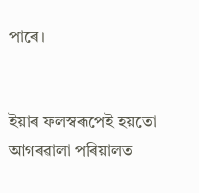পাৰে।


ইয়াৰ ফলস্বৰূপেই হয়তো আগৰৱালা পৰিয়ালত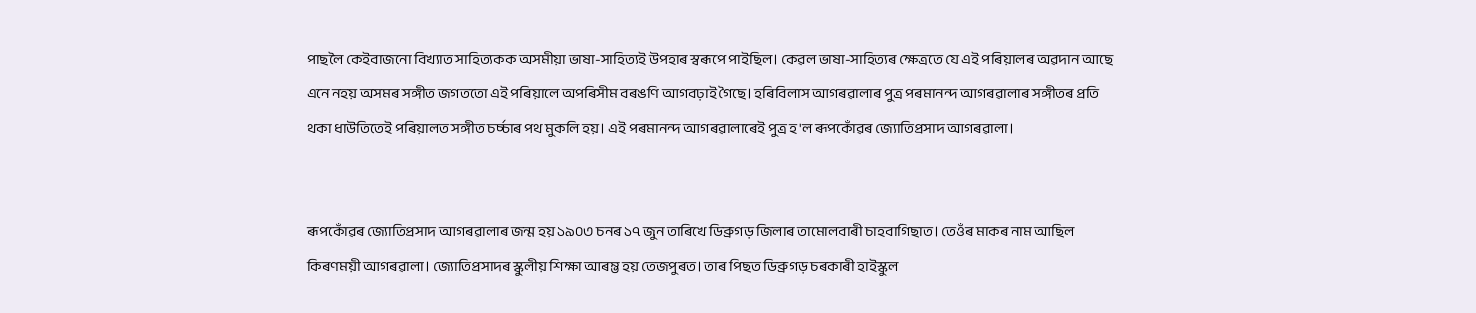পাছলৈ কেইবাজনো বিখ্যাত সাহিত্যকক অসমীয়া ভাষা-সাহিত্যই উপহাৰ স্বৰূপে পাইছিল। কেৱল ভাষা-সাহিত্যৰ ক্ষেত্ৰতে যে এই পৰিয়ালৰ অৱদান আছে এনে নহয় অসমৰ সঙ্গীত জগততো এই পৰিয়ালে অপৰিসীম বৰঙণি আগবঢ়াই গৈছে। হৰিবিলাস আগৰৱালাৰ পুত্ৰ পৰমানন্দ আগৰৱালাৰ সঙ্গীতৰ প্ৰতি থকা ধাউতিতেই পৰিয়ালত সঙ্গীত চর্চ্চাৰ পথ মুকলি হয়। এই পৰমানন্দ আগৰৱালাৰেই পুত্ৰ হ'ল ৰূপকোঁৱৰ জ্যোতিপ্ৰসাদ আগৰৱালা।


ৰূপকোঁৱৰ জ্যোতিপ্ৰসাদ আগৰৱালাৰ জন্ম হয় ১৯০৩ চনৰ ১৭ জুন তাৰিখে ডিব্ৰুগড় জিলাৰ তামোলবাৰী চাহবাগিছাত। তেওঁৰ মাকৰ নাম আছিল কিৰণময়ী আগৰৱালা। জ্যোতিপ্ৰসাদৰ স্কুলীয় শিক্ষা আৰম্ভ হয় তেজপুৰত। তাৰ পিছত ডিব্ৰুগড় চৰকাৰী হাইস্কুল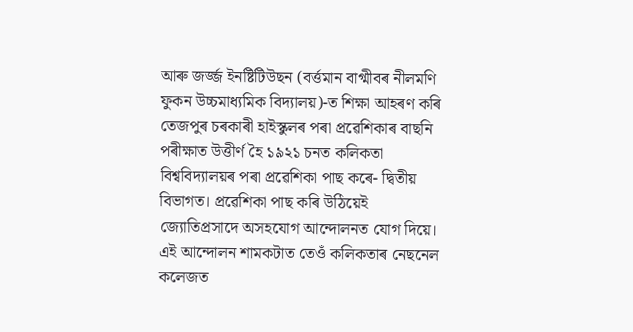আৰু জৰ্জ্জ ইনষ্টিটিউছন (বৰ্ত্তমান বাগ্মীবৰ নীলমণি ফুকন উচ্চমাধ্যমিক বিদ্যালয়)-ত শিক্ষা আহৰণ কৰি তেজপুৰ চৰকাৰী হাইস্কুলৰ পৰা প্ৰৱেশিকাৰ বাছনি পৰীক্ষাত উত্তীর্ণ হৈ ১৯২১ চনত কলিকতা বিশ্ববিদ্যালয়ৰ পৰা প্ৰৱেশিকা পাছ কৰে- দ্বিতীয় বিভাগত। প্ৰৱেশিকা পাছ কৰি উঠিয়েই জ্যোতিপ্ৰসাদে অসহযোগ আন্দোলনত যোগ দিয়ে। এই আন্দোলন শামকটাত তেওঁ কলিকতাৰ নেছনেল কলেজত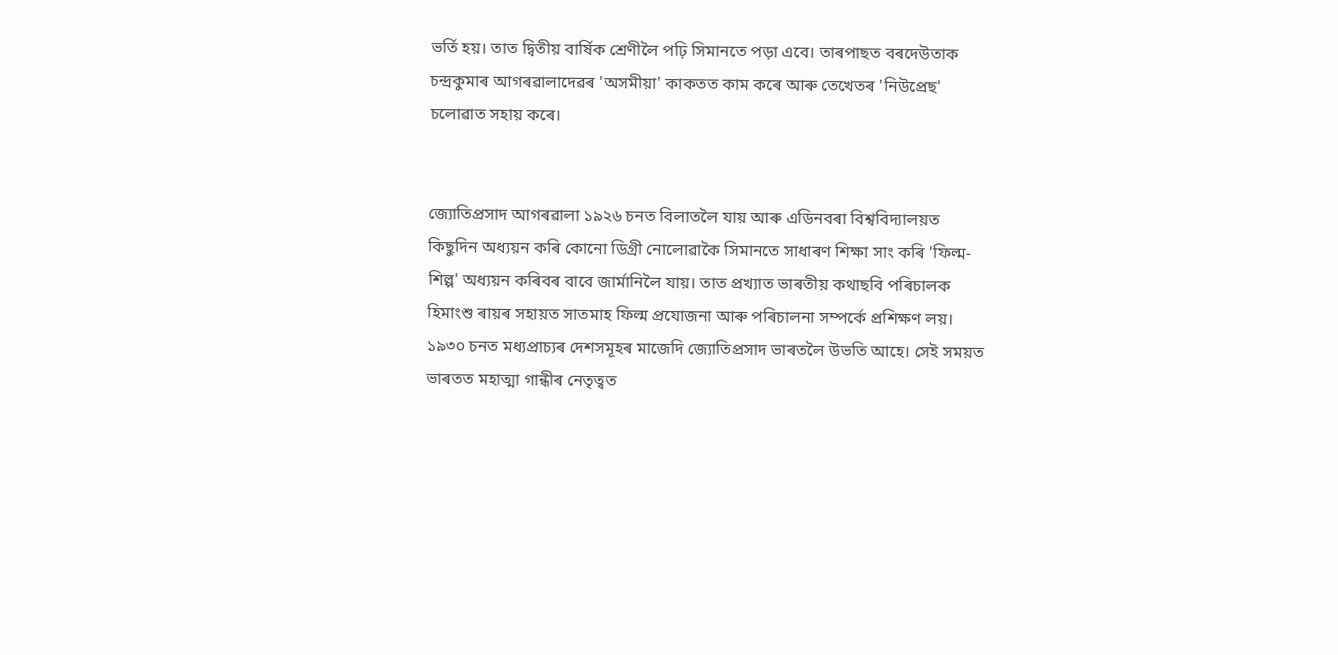ভর্তি হয়। তাত দ্বিতীয় বার্ষিক শ্রেণীলৈ পঢ়ি সিমানতে পড়া এবে। তাৰপাছত বৰদেউতাক চন্দ্ৰকুমাৰ আগৰৱালাদেৱৰ 'অসমীয়া' কাকতত কাম কৰে আৰু তেখেতৰ 'নিউপ্ৰেছ' চলোৱাত সহায় কৰে।


জ্যোতিপ্ৰসাদ আগৰৱালা ১৯২৬ চনত বিলাতলৈ যায় আৰু এডিনবৰা বিশ্ববিদ্যালয়ত কিছুদিন অধ্যয়ন কৰি কোনো ডিগ্রী নোলোৱাকৈ সিমানতে সাধাৰণ শিক্ষা সাং কৰি 'ফিল্ম-শিল্প' অধ্যয়ন কৰিবৰ বাবে জার্মানিলৈ যায়। তাত প্রখ্যাত ভাৰতীয় কথাছবি পৰিচালক হিমাংশু ৰায়ৰ সহায়ত সাতমাহ ফিল্ম প্রযোজনা আৰু পৰিচালনা সম্পর্কে প্রশিক্ষণ লয়। ১৯৩০ চনত মধ্যপ্রাচ্যৰ দেশসমূহৰ মাজেদি জ্যোতিপ্ৰসাদ ভাৰতলৈ উভতি আহে। সেই সময়ত ভাৰতত মহাত্মা গান্ধীৰ নেতৃত্বত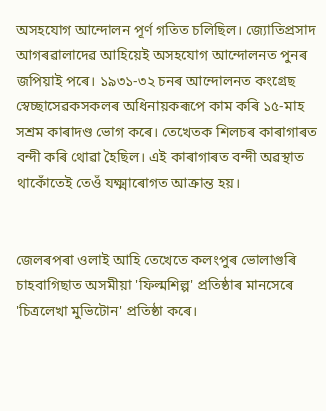অসহযোগ আন্দোলন পূর্ণ গতিত চলিছিল। জ্যোতিপ্রসাদ‌ আগৰৱালাদেৱ আহিয়েই অসহযোগ আন্দোলনত পুনৰ জপিয়াই পৰে। ১৯৩১-৩২ চনৰ আন্দোলনত কংগ্ৰেছ স্বেচ্ছাসেৱকসকলৰ অধিনায়কৰূপে কাম কৰি ১৫-মাহ সশ্ৰম কাৰাদণ্ড ভোগ কৰে। তেখেতক শিলচৰ কাৰাগাৰত বন্দী কৰি থোৱা হৈছিল। এই কাৰাগাৰত বন্দী অৱস্থাত থাকোঁতেই তেওঁ যক্ষ্মাৰোগত আক্রান্ত হয়।


জেলৰপৰা ওলাই আহি তেখেতে কলংপুৰ ভোলাগুৰি চাহবাগিছাত অসমীয়া 'ফিল্মশিল্প' প্ৰতিষ্ঠাৰ মানসেৰে 'চিত্ৰলেখা মুভিটোন' প্রতিষ্ঠা কৰে।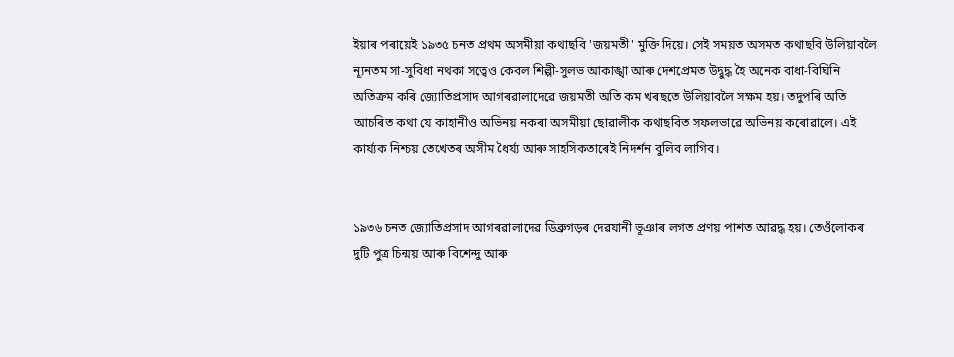ইয়াৰ পৰায়েই ১৯৩৫ চনত প্রথম অসমীয়া কথাছবি 'জয়মতী' মুক্তি দিয়ে। সেই সময়ত অসমত কথাছবি উলিয়াবলৈ ন্যূনতম সা-সুবিধা নথকা সত্বেও কেবল শিল্পী-সুলভ আকাঙ্খা আৰু দেশপ্রেমত উদ্বুদ্ধ হৈ অনেক বাধা-বিঘিনি অতিক্রম কৰি জ্যোতিপ্ৰসাদ আগৰৱালাদেৱে জয়মতী অতি কম খৰছতে উলিয়াবলৈ সক্ষম হয়। তদুপৰি অতি আচৰিত কথা যে কাহানীও অভিনয় নকৰা অসমীয়া ছোৱালীক কথাছবিত সফলভাৱে অভিনয় কৰোৱালে। এই কাৰ্য্যক নিশ্চয় তেখেতৰ অসীম ধৈৰ্য্য আৰু সাহসিকতাৰেই নিদর্শন বুলিব লাগিব।


১৯৩৬ চনত জ্যোতিপ্রসাদ আগৰৱালাদেৱ ডিব্ৰুগড়ৰ দেৱযানী ভূঞাৰ লগত প্ৰণয় পাশত আৱদ্ধ হয়। তেওঁলোকৰ দুটি পুত্র চিন্ময় আৰু বিশেন্দু আৰু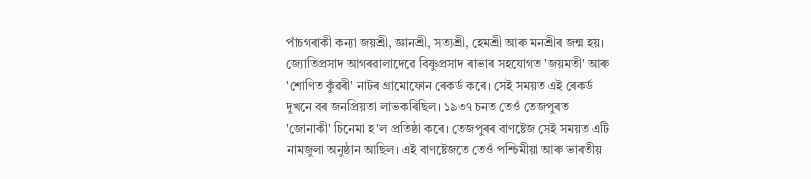পাঁচগৰাকী কন্যা জয়শ্রী, জ্ঞানশ্রী, সত্যশ্রী, হেমশ্ৰী আৰু মনশ্ৰীৰ জন্ম হয়। জ্যোতিপ্ৰসাদ আগৰৱালাদেৱে বিষ্ণুপ্ৰসাদ ৰাভাৰ সহযোগত 'জয়মতী' আৰু 'শোণিত কুঁৱৰী' নাটৰ গ্রামোফোন ৰেকৰ্ড কৰে। সেই সময়ত এই ৰেকৰ্ড দুখনে বৰ জনপ্রিয়তা লাভকৰিছিল। ১৯৩৭ চনত তেওঁ তেজপুৰত 'জোনাকী' চিনেমা হ'ল প্রতিষ্ঠা কৰে। তেজপুৰৰ বাণষ্টেজ সেই সময়ত এটি নামজুলা অনুষ্ঠান আছিল। এই বাণষ্টেজতে তেওঁ পশ্চিমীয়া আৰু ভাৰতীয়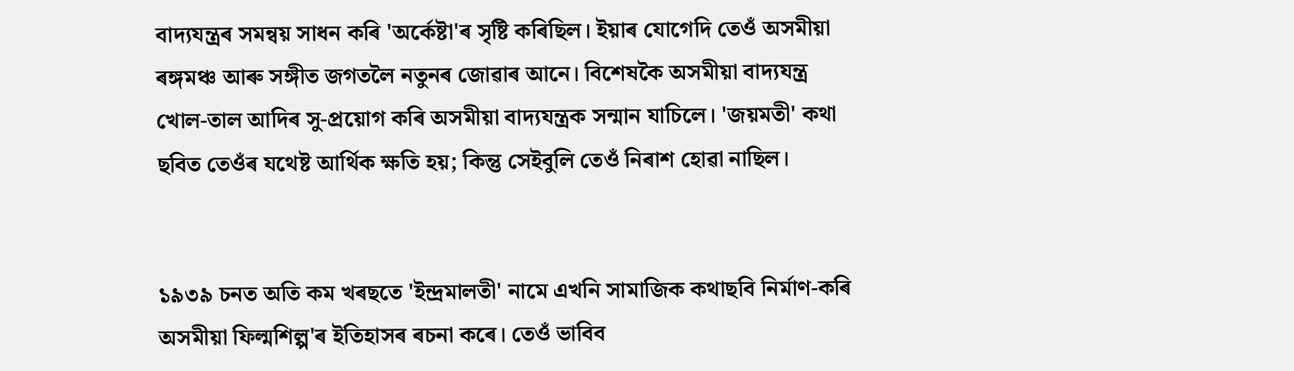বাদ্যযন্ত্ৰৰ সমন্বয় সাধন কৰি 'অর্কেষ্টা'ৰ সৃষ্টি কৰিছিল। ইয়াৰ যোগেদি তেওঁ অসমীয়া ৰঙ্গমঞ্চ আৰু সঙ্গীত জগতলৈ নতুনৰ জোৱাৰ আনে। বিশেষকৈ অসমীয়া বাদ্যযন্ত্র খোল-তাল আদিৰ সু-প্ৰয়োগ কৰি অসমীয়া বাদ্যযন্ত্রক সন্মান যাচিলে। 'জয়মতী' কথা ছবিত তেওঁৰ যথেষ্ট আর্থিক ক্ষতি হয়; কিন্তু সেইবুলি তেওঁ নিৰাশ হোৱা নাছিল।


১৯৩৯ চনত অতি কম খৰছতে 'ইন্দ্ৰমালতী' নামে এখনি সামাজিক কথাছবি নির্মাণ-কৰি অসমীয়া ফিল্মশিল্প'ৰ ইতিহাসৰ ৰচনা কৰে। তেওঁ ভাবিব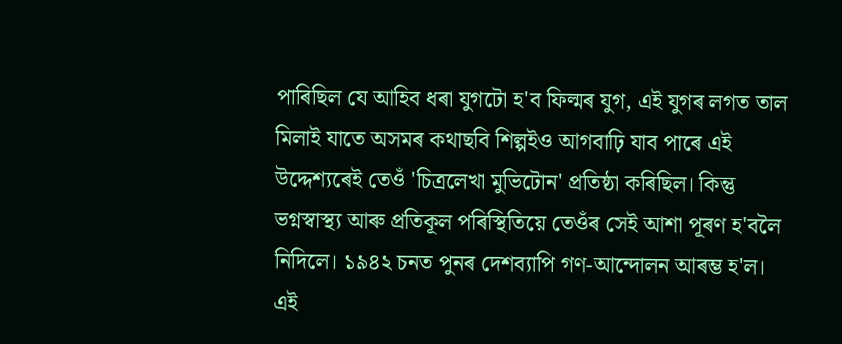পাৰিছিল যে আহিব ধৰা যুগটো হ'ব ফিল্মৰ যুগ, এই যুগৰ লগত তাল মিলাই যাতে অসমৰ কথাছবি শিল্পইও আগবাঢ়ি যাব পাৰে এই উদ্দেশ্যৰেই তেওঁ 'চিত্রলেখা মুভিটোন' প্রতিষ্ঠা কৰিছিল। কিন্তু ভগ্নস্বাস্থ্য আৰু প্ৰতিকূল পৰিস্থিতিয়ে তেওঁৰ সেই আশা পূৰণ হ'বলৈ নিদিলে। ১৯৪২ চনত পুনৰ দেশব্যাপি গণ-আন্দোলন আৰম্ভ হ'ল। এই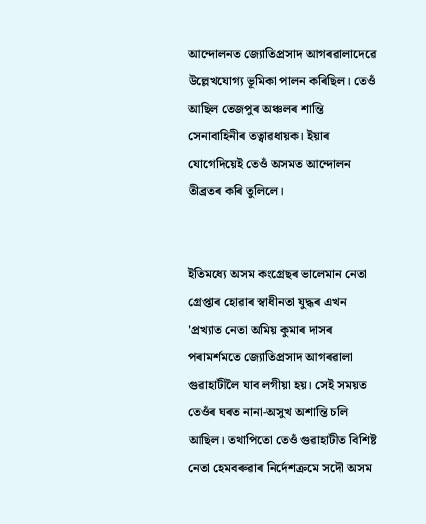আন্দোলনত জ্যোতিপ্রসাদ আগৰৱালাদেৱে উল্লেখযোগ্য ভূমিকা পালন কৰিছিল। তেওঁ আছিল তেজপুৰ অঞ্চলৰ শান্তি সেনাবাহিনীৰ তত্বাৱধায়ক। ইয়াৰ যোগেদিয়েই তেওঁ অসমত আন্দোলন তীব্ৰতৰ কৰি তুলিলে।


ইতিমধ্যে অসম কংগ্ৰেছৰ ভালেমান নেতা গ্ৰেপ্তাৰ হোৱাৰ স্বাধীনতা যুদ্ধৰ এখন 'প্রখ্যাত নেতা অমিয় কুমাৰ দাসৰ পৰামৰ্শমতে জ্যোতিপ্রসাদ আগৰৱালা গুৱাহাটীলৈ যাব লগীয়া হয়। সেই সময়ত তেওঁৰ ঘৰত নানা-অসুখ অশান্তি চলি আছিল। তথাপিতো তেওঁ গুৱাহাটীত বিশিষ্ট নেতা হেমবৰুৱাৰ নিৰ্দেশক্রমে সদৌ অসম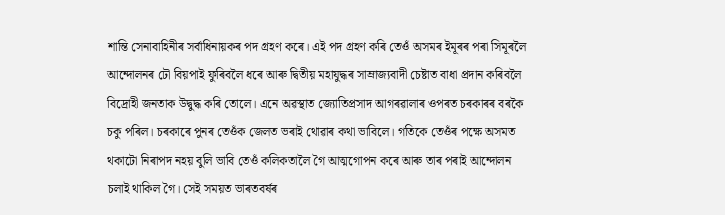শান্তি সেনাবাহিনীৰ সৰ্বাধিনায়কৰ পদ গ্রহণ কৰে। এই পদ গ্রহণ কৰি তেওঁ অসমৰ ইমূৰৰ পৰা সিমূৰলৈ আন্দোলনৰ ঢৌ বিয়পাই ফুৰিবলৈ ধৰে আৰু দ্বিতীয় মহাযুদ্ধৰ সাম্রাজ্যবাদী চেষ্টাত বাধা প্রদান কৰিবলৈ বিদ্রোহী জনতাক উদ্বুদ্ধ কৰি তোলে। এনে অৱস্থাত জ্যোতিপ্ৰসাদ আগৰৱালাৰ ওপৰত চৰকাৰৰ বৰকৈ চকু পৰিল। চৰকাৰে পুনৰ তেওঁক জেলত ভৰাই থোৱাৰ কথা ভাবিলে। গতিকে তেওঁৰ পক্ষে অসমত থকাটো নিৰাপদ নহয় বুলি ভাবি তেওঁ কলিকতালৈ গৈ আত্মগোপন কৰে আৰু তাৰ পৰাই আন্দোলন চলাই থাকিল গৈ। সেই সময়ত ভাৰতবৰ্ষৰ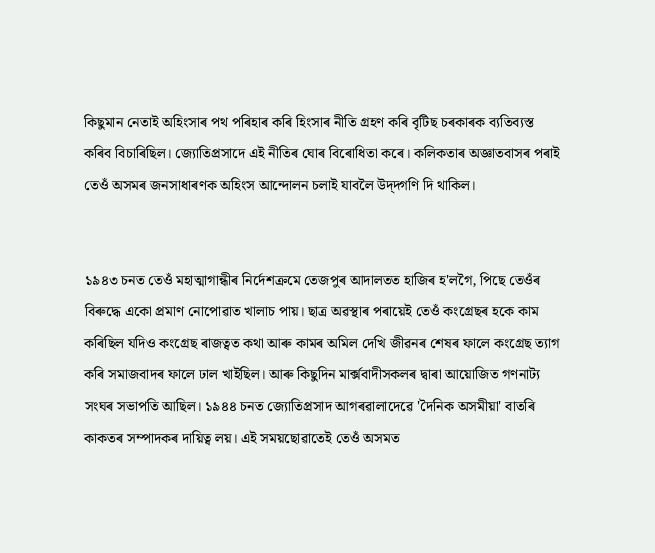কিছুমান নেতাই অহিংসাৰ পথ পৰিহাৰ কৰি হিংসাৰ নীতি গ্ৰহণ কৰি বৃটিছ চৰকাৰক ব্যতিব্যস্ত কৰিব বিচাৰিছিল। জ্যোতিপ্ৰসাদে এই নীতিৰ ঘোৰ বিৰোধিতা কৰে। কলিকতাৰ অজ্ঞাতবাসৰ পৰাই তেওঁ অসমৰ জনসাধাৰণক অহিংস আন্দোলন চলাই যাবলৈ উদ্‌দ্গণি দি থাকিল।


১৯৪৩ চনত তেওঁ মহাত্মাগান্ধীৰ নিৰ্দেশক্রমে তেজপুৰ আদালতত হাজিৰ হ'লগৈ, পিছে তেওঁৰ বিৰুদ্ধে একো প্রমাণ নোপোৱাত খালাচ পায়। ছাত্ৰ অৱস্থাৰ পৰায়েই তেওঁ কংগ্ৰেছৰ হকে কাম কৰিছিল যদিও কংগ্ৰেছ ৰাজত্বত কথা আৰু কামৰ অমিল দেখি জীৱনৰ শেষৰ ফালে কংগ্ৰেছ ত্যাগ কৰি সমাজবাদৰ ফালে ঢাল খাইছিল। আৰু কিছুদিন মার্ক্সবাদীসকলৰ দ্বাৰা আয়োজিত গণনাট্য সংঘৰ সভাপতি আছিল। ১৯৪৪ চনত জ্যোতিপ্রসাদ আগৰৱালাদেৱে 'দৈনিক অসমীয়া' বাতৰি কাকতৰ সম্পাদকৰ দায়িত্ব লয়। এই সময়ছোৱাতেই তেওঁ অসমত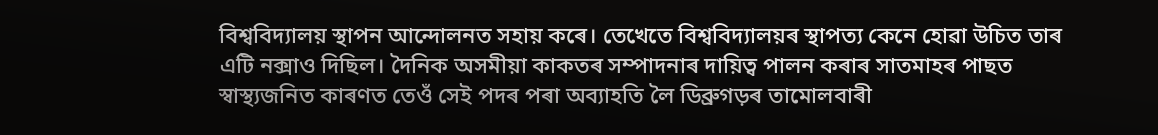বিশ্ববিদ্যালয় স্থাপন আন্দোলনত সহায় কৰে। তেখেতে বিশ্ববিদ্যালয়ৰ স্থাপত্য কেনে হোৱা উচিত তাৰ এটি নক্সাও দিছিল। দৈনিক অসমীয়া কাকতৰ সম্পাদনাৰ দায়িত্ব পালন কৰাৰ সাতমাহৰ পাছত স্বাস্থ্যজনিত কাৰণত তেওঁ সেই পদৰ পৰা অব্যাহতি লৈ ডিব্ৰুগড়ৰ তামোলবাৰী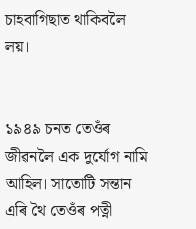চাহবাগিছাত থাকিবলৈ লয়।


১৯৪৯ চনত তেওঁৰ জীৱনলৈ এক দুর্যোগ নামি আহিল। সাতোটি সন্তান এৰি থৈ তেওঁৰ পত্নী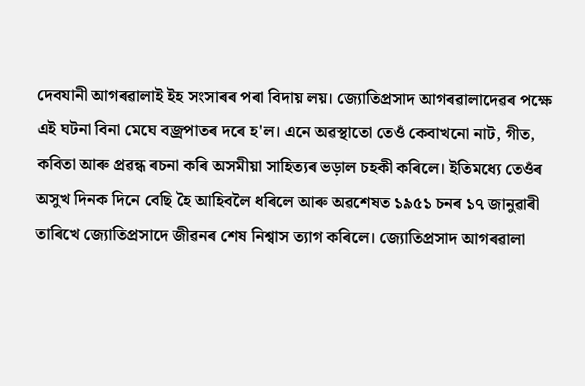দেবযানী আগৰৱালাই ইহ সংসাৰৰ পৰা বিদায় লয়। জ্যোতিপ্ৰসাদ আগৰৱালাদেৱৰ পক্ষে এই ঘটনা বিনা মেঘে বজ্রপাতৰ দৰে হ'ল। এনে অৱস্থাতো তেওঁ কেবাখনো নাট, গীত, কবিতা আৰু প্ৰৱন্ধ ৰচনা কৰি অসমীয়া সাহিত্যৰ ভড়াল চহকী কৰিলে। ইতিমধ্যে তেওঁৰ অসুখ দিনক দিনে বেছি হৈ আহিবলৈ ধৰিলে আৰু অৱশেষত ১৯৫১ চনৰ ১৭ জানুৱাৰী তাৰিখে জ্যোতিপ্ৰসাদে জীৱনৰ শেষ নিশ্বাস ত্যাগ কৰিলে। জ্যোতিপ্রসাদ আগৰৱালা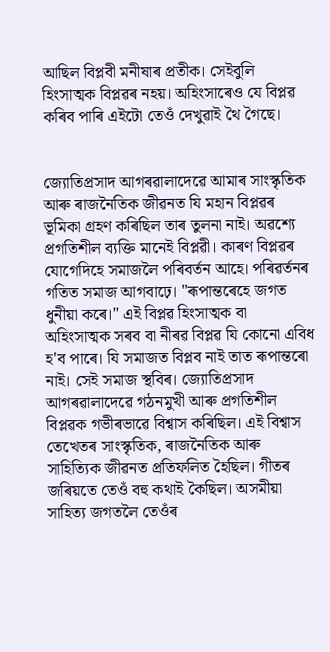আছিল বিপ্লবী মনীষাৰ প্ৰতীক। সেইবুলি হিংসাত্মক বিপ্লৱৰ নহয়। অহিংসাৰেও যে বিপ্লৱ কৰিব পাৰি এইটো তেওঁ দেখুৱাই থৈ গৈছে।


জ্যোতিপ্ৰসাদ আগৰৱালাদেৱে আমাৰ সাংস্কৃতিক আৰু ৰাজনৈতিক জীৱনত যি মহান বিপ্লৱৰ ভূমিকা গ্ৰহণ কৰিছিল তাৰ তুলনা নাই। অৱশ্যে প্রগতিশীল ব্যক্তি মানেই বিপ্লৱী। কাৰণ বিপ্লৱৰ যোগেদিহে সমাজলৈ পৰিবৰ্তন আহে। পৰিৱৰ্তনৰ গতিত সমাজ আগবাঢ়ে। "ৰূপান্তৰেহে জগত ধুনীয়া কৰে।" এই বিপ্লৱ হিংসাত্মক বা অহিংসাত্মক সৰব বা নীৰৱ বিপ্লৱ যি কোনো এবিধ হ'ব পাৰে। যি সমাজত বিপ্লব নাই তাত ৰূপান্তৰো নাই। সেই সমাজ স্থবিৰ। জ্যোতিপ্ৰসাদ আগৰৱালাদেৱে গঠনমুখী আৰু প্ৰগতিশীল বিপ্লৱক গভীৰভাৱে বিশ্বাস কৰিছিল। এই বিশ্বাস তেখেতৰ সাংস্কৃতিক, ৰাজনৈতিক আৰু সাহিত্যিক জীৱনত প্রতিফলিত হৈছিল। গীতৰ জৰিয়তে তেওঁ বহু কথাই কৈছিল। অসমীয়া সাহিত্য‌ জগতলৈ তেওঁৰ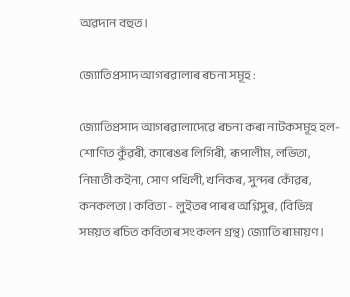অৱদান বহুত।‌

জ্যোতিপ্ৰসাদ আগৰৱালাৰ ৰচনা সমূহ :

জ্যোতিপ্ৰসাদ আগৰৱালাদেৱে ৰচনা কৰা নাটকসমূহ হল- শোণিত কুঁৱৰী, কাৰেঙৰ লিগিৰী, ৰূপালীম, লভিতা, নিমাতী কইনা, সোণ পখিলী, খনিকৰ, সুন্দৰ কোঁৱৰ, কনকলতা। কবিতা - লুইতৰ পাৰৰ অগ্নিসুৰ, (বিভিন্ন সময়ত ৰচিত কবিতাৰ সংকলন গ্রন্থ) জ্যোতি ৰামায়ণ।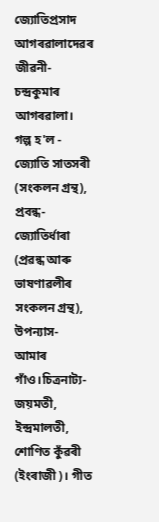জ্যোতিপ্ৰসাদ আগৰৱালাদেৱৰ জীৱনী- চন্দ্ৰকুমাৰ আগৰৱালা। গল্প হ'ল - জ্যোতি সাতসৰী (সংকলন গ্রন্থ), প্রবন্ধ- জ্যোতিৰ্ধাৰা (প্ৰৱন্ধ আৰু ভাষণাৱলীৰ সংকলন গ্রন্থ), উপন্যাস- আমাৰ গাঁও।চিত্রনাট্য- জয়মতী, ইন্দ্ৰমালতী, শোণিত কুঁৱৰী (ইংৰাজী)।‌ গীত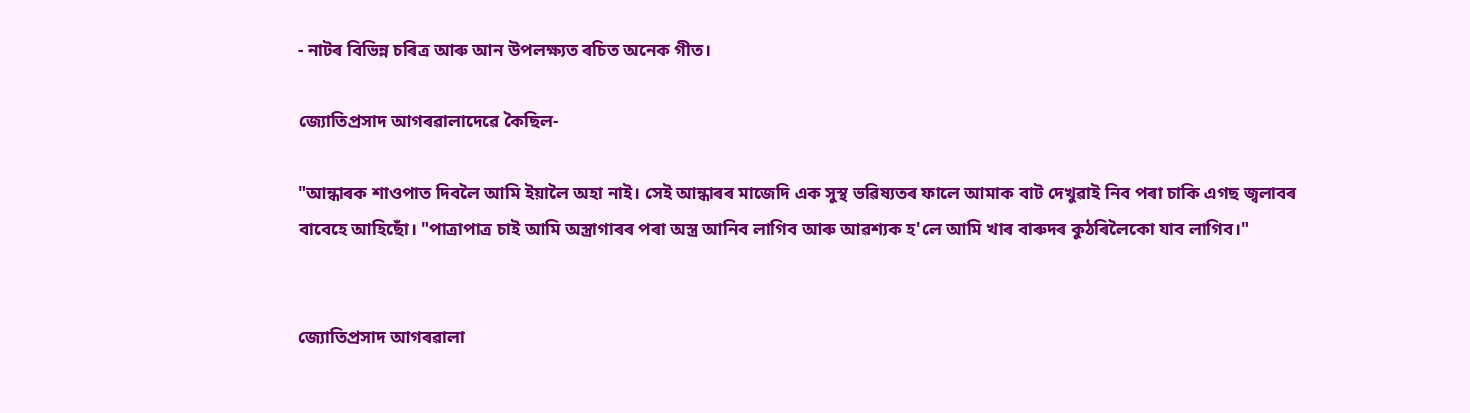- নাটৰ বিভিন্ন চৰিত্ৰ আৰু আন উপলক্ষ্যত ৰচিত অনেক গীত।

জ্যোতিপ্ৰসাদ আগৰৱালাদেৱে কৈছিল-

"আন্ধাৰক শাওপাত দিবলৈ আমি ইয়ালৈ অহা নাই। সেই আন্ধাৰৰ মাজেদি এক সুস্থ ভৱিষ্যতৰ ফালে আমাক বাট দেখুৱাই নিব পৰা চাকি এগছ জ্বলাবৰ বাবেহে আহিছোঁ। "পাত্রাপাত্র চাই আমি অস্ত্রাগাৰৰ পৰা অস্ত্ৰ আনিব লাগিব আৰু আৱশ্যক হ'লে আমি খাৰ বাৰুদৰ কুঠৰিলৈকো যাব লাগিব।"


জ্যোতিপ্রসাদ আগৰৱালা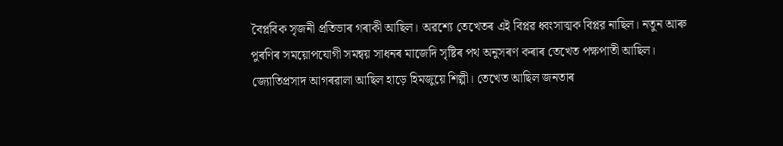বৈপ্লবিক সৃজনী প্ৰতিভাৰ গৰাকী আছিল। অৱশ্যে তেখেতৰ এই বিপ্লৱ ধ্বংসাত্মক বিপ্লর নাছিল। নতুন আৰু পুৰণিৰ সময়োপযোগী সমন্বয় সাধনৰ মাজেদি সৃষ্টিৰ পথ অনুসৰণ কৰাৰ তেখেত পক্ষপাতী আছিল। জ্যোতিপ্রসাদ আগৰৱালা আছিল হাড়ে হিমজুয়ে শিল্পী। তেখেত আছিল জনতাৰ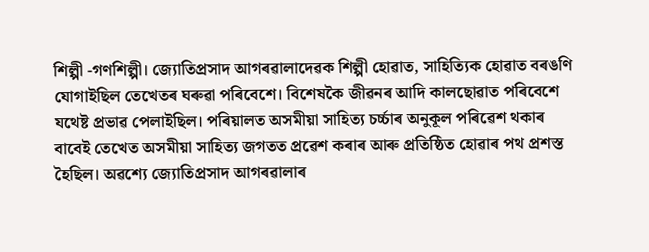শিল্পী -গণশিল্পী। জ্যোতিপ্রসাদ আগৰৱালাদেৱক শিল্পী হোৱাত, সাহিত্যিক হোৱাত বৰঙণি যোগাইছিল তেখেতৰ ঘৰুৱা পৰিবেশে। বিশেষকৈ জীৱনৰ আদি কালছোৱাত পৰিবেশে যথেষ্ট প্রভাৱ পেলাইছিল। পৰিয়ালত অসমীয়া সাহিত্য চর্চ্চাৰ অনুকূল পৰিৱেশ থকাৰ বাবেই তেখেত অসমীয়া সাহিত্য জগতত প্রৱেশ কৰাৰ আৰু প্ৰতিষ্ঠিত হোৱাৰ পথ প্রশস্ত হৈছিল। অৱশ্যে জ্যোতিপ্ৰসাদ আগৰৱালাৰ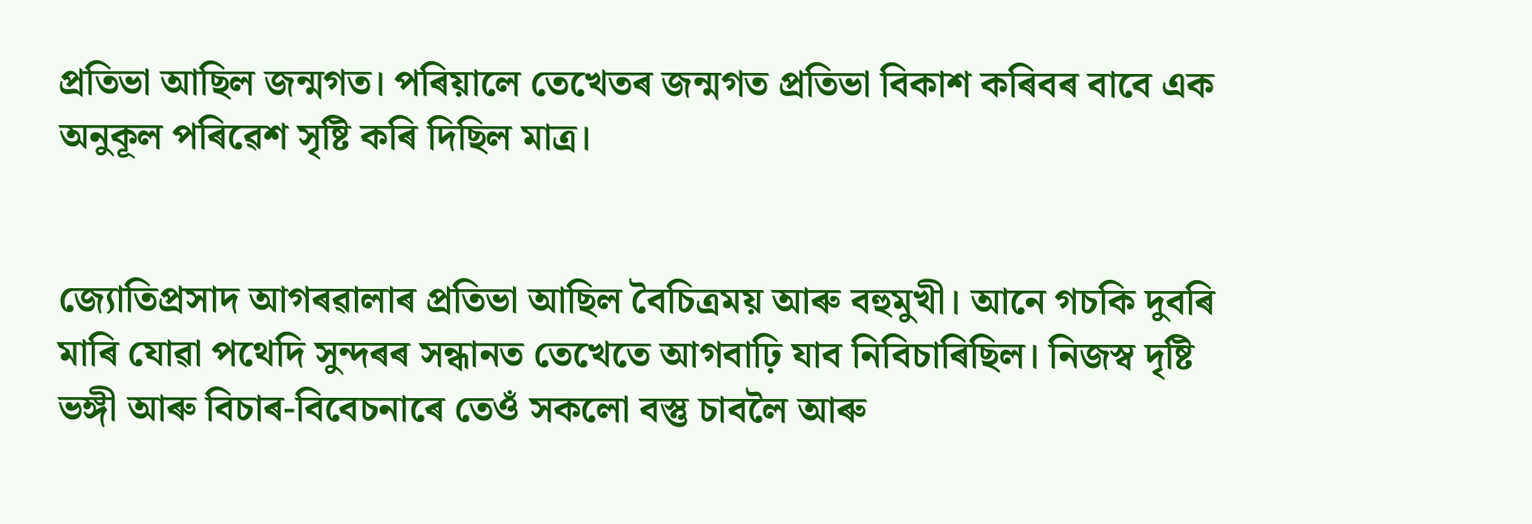প্ৰতিভা আছিল জন্মগত। পৰিয়ালে তেখেতৰ জন্মগত প্রতিভা বিকাশ কৰিবৰ বাবে এক অনুকূল পৰিৱেশ সৃষ্টি কৰি দিছিল মাত্র।


জ্যোতিপ্ৰসাদ আগৰৱালাৰ প্ৰতিভা আছিল বৈচিত্রময় আৰু বহুমুখী। আনে গচকি দুবৰি মাৰি যোৱা পথেদি সুন্দৰৰ সন্ধানত তেখেতে আগবাঢ়ি যাব নিবিচাৰিছিল। নিজস্ব দৃষ্টি ভঙ্গী আৰু বিচাৰ-বিবেচনাৰে তেওঁ সকলো বস্তু চাবলৈ আৰু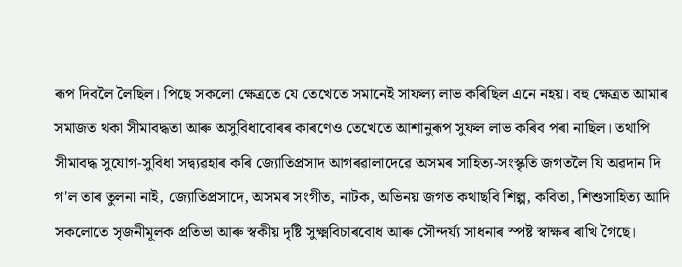ৰূপ দিবলৈ লৈছিল। পিছে সকলো ক্ষেত্রতে যে তেখেতে সমানেই সাফল্য লাভ কৰিছিল এনে নহয়। বহু ক্ষেত্রত আমাৰ সমাজত থকা সীমাবদ্ধতা আৰু অসুবিধাবোৰৰ কাৰণেও তেখেতে আশানুৰূপ সুফল লাভ কৰিব পৰা নাছিল। তথাপি সীমাবদ্ধ সুযোগ-সুবিধা সদ্ব্যৱহাৰ কৰি জ্যোতিপ্ৰসাদ আগৰৱালাদেৱে অসমৰ সাহিত্য-সংস্কৃতি জগতলৈ যি অৱদান দি গ'ল তাৰ তুলনা নাই, জ্যোতিপ্ৰসাদে, অসমৰ সংগীত, নাটক, অভিনয় জগত কথাছবি শিল্প, কবিতা, শিশুসাহিত্য আদি সকলোতে সৃজনীমূলক প্রতিভা আৰু স্বকীয় দৃষ্টি সুক্ষ্মবিচাৰবোধ আৰু সৌন্দৰ্য্য সাধনাৰ স্পষ্ট স্বাক্ষৰ ৰাখি গৈছে।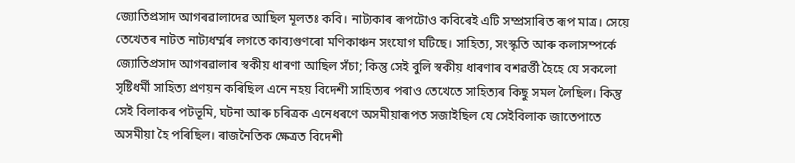জ্যোতিপ্রসাদ আগৰৱালাদেৱ আছিল মূলতঃ কবি। নাট্যকাৰ ৰূপটোও কবিৰেই এটি সম্প্ৰসাৰিত ৰূপ মাত্র। সেয়ে তেখেতৰ নাটত নাট্যধৰ্ম্মৰ লগতে কাব্যগুণৰো মণিকাঞ্চন সংযোগ ঘটিছে। সাহিত্য, সংস্কৃতি আৰু কলাসম্পর্কে জ্যোতিপ্ৰসাদ আগৰৱালাৰ স্বকীয় ধাৰণা আছিল সঁচা; কিন্তু সেই বুলি স্বকীয় ধাৰণাৰ বশৱৰ্ত্তী হৈহে যে সকলো সৃষ্টিধর্মী সাহিত্য প্রণয়ন কৰিছিল এনে নহয় বিদেশী সাহিত্যৰ পৰাও তেখেতে সাহিত্যৰ কিছু সমল লৈছিল। কিন্তু সেই বিলাকৰ পটভূমি, ঘটনা আৰু চৰিত্ৰক এনেধৰণে অসমীয়াৰূপত সজাইছিল যে সেইবিলাক জাতেপাতে অসমীয়া হৈ পৰিছিল। ৰাজনৈতিক ক্ষেত্ৰত বিদেশী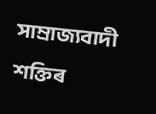সাম্রাজ্যবাদী শক্তিৰ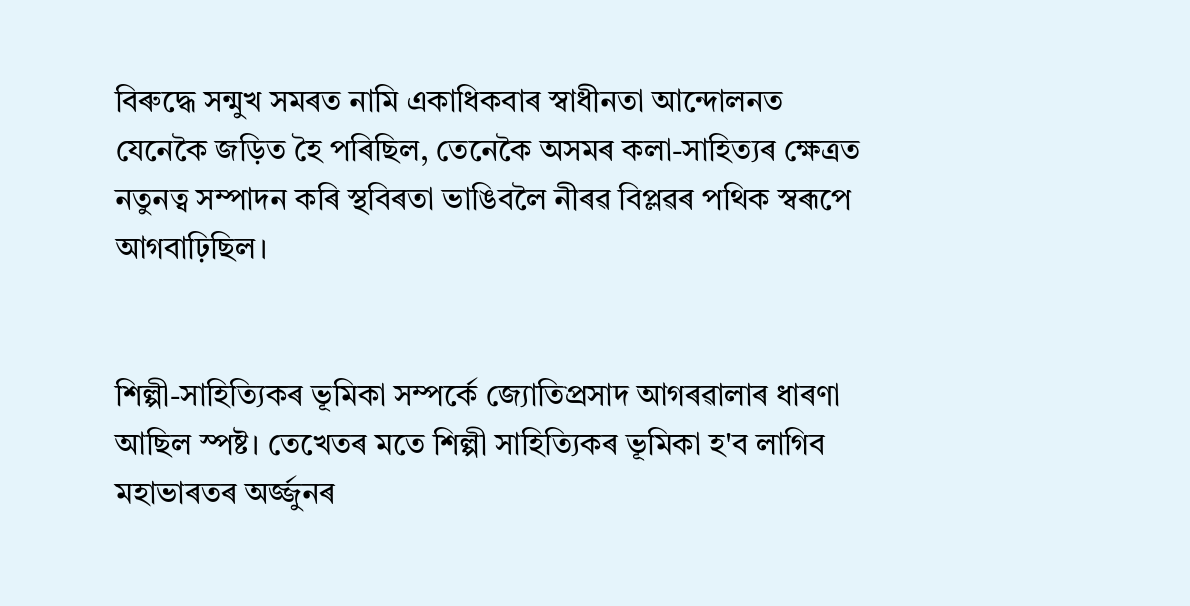বিৰুদ্ধে সন্মুখ সমৰত নামি একাধিকবাৰ স্বাধীনতা আন্দোলনত যেনেকৈ জড়িত হৈ পৰিছিল, তেনেকৈ অসমৰ কলা-সাহিত্যৰ ক্ষেত্ৰত নতুনত্ব সম্পাদন কৰি স্থবিৰতা ভাঙিবলৈ নীৰৱ বিপ্লৱৰ পথিক স্বৰূপে আগবাঢ়িছিল।


শিল্পী-সাহিত্যিকৰ ভূমিকা সম্পর্কে জ্যোতিপ্ৰসাদ আগৰৱালাৰ ধাৰণা আছিল স্পষ্ট। তেখেতৰ মতে শিল্পী সাহিত্যিকৰ ভূমিকা হ'ব লাগিব মহাভাৰতৰ অৰ্জ্জুনৰ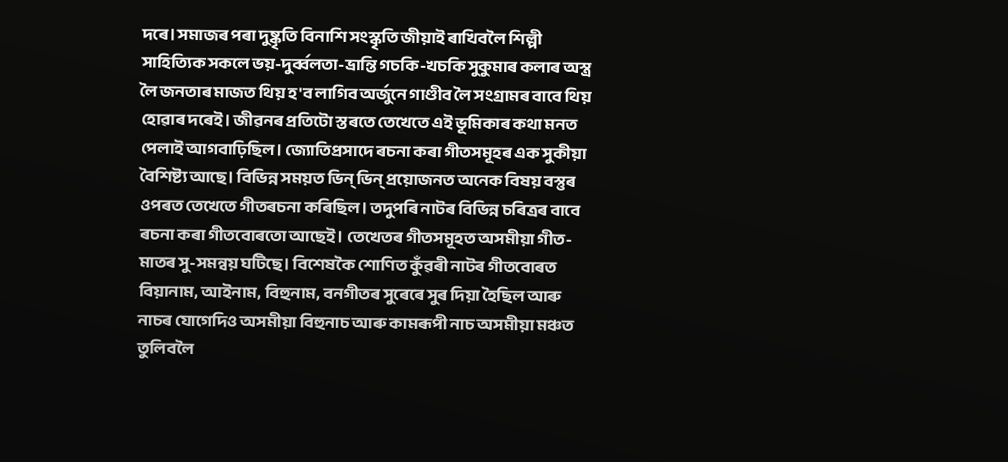দৰে। সমাজৰ পৰা দুষ্কৃতি বিনাশি সংস্কৃতি জীয়াই ৰাখিবলৈ শিল্পী সাহিত্যিক সকলে ভয়-দুর্ব্বলতা-ভ্রান্তি গচকি-খচকি সুকুমাৰ কলাৰ অস্ত্ৰ লৈ জনতাৰ মাজত থিয় হ'ব লাগিব অর্জুনে গাণ্ডীব লৈ সংগ্ৰামৰ বাবে থিয় হোৱাৰ দৰেই। জীৱনৰ প্ৰতিটো স্তৰতে তেখেতে এই ভূমিকাৰ কথা মনত পেলাই আগবাঢ়িছিল। জ্যোতিপ্ৰসাদে ৰচনা কৰা গীতসমূহৰ এক সুকীয়া বৈশিষ্ট্য আছে। বিভিন্ন সময়ত ভিন্ ভিন্ প্রয়োজনত অনেক বিষয় বস্তুৰ ওপৰত তেখেতে গীতৰচনা কৰিছিল। তদুপৰি নাটৰ বিভিন্ন চৰিত্ৰৰ বাবে ৰচনা কৰা গীতবোৰতো আছেই। তেখেতৰ গীতসমূহত অসমীয়া গীত-মাতৰ সু-সমন্বয় ঘটিছে। বিশেষকৈ শোণিত কুঁৱৰী নাটৰ গীতবোৰত বিয়ানাম, আইনাম, বিহুনাম, বনগীতৰ সুৰেৰে সুৰ দিয়া হৈছিল আৰু নাচৰ যোগেদিও অসমীয়া বিহুনাচ আৰু কামৰূপী নাচ অসমীয়া মঞ্চত তুলিবলৈ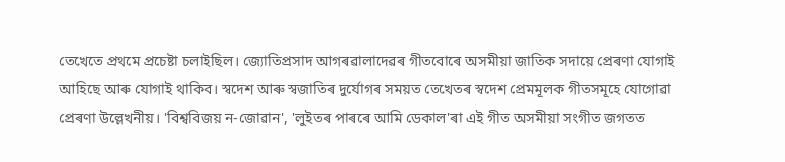তেখেতে প্রথমে প্রচেষ্টা চলাইছিল। জ্যোতিপ্ৰসাদ আগৰৱালাদেৱৰ গীতবোৰে অসমীয়া জাতিক সদায়ে প্ৰেৰণা যোগাই আহিছে আৰু যোগাই থাকিব। স্বদেশ আৰু স্বজাতিৰ দুৰ্যোগৰ সময়ত তেখেতৰ স্বদেশ প্রেমমূলক গীতসমূহে যোগোৱা প্ৰেৰণা উল্লেখনীয়। 'বিশ্ববিজয় ন-জোৱান', 'লুইতৰ পাৰৰে আমি ডেকাল'ৰা এই গীত অসমীয়া সংগীত জগতত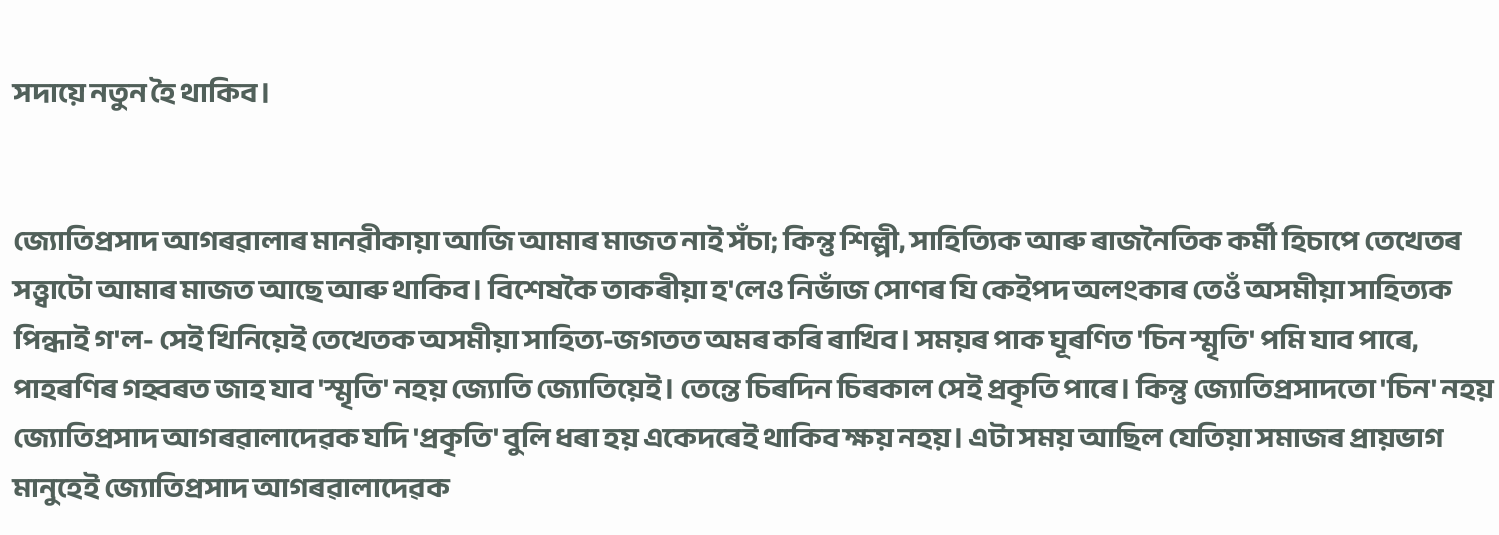সদায়ে নতুন হৈ থাকিব।


জ্যোতিপ্ৰসাদ আগৰৱালাৰ মানৱীকায়া আজি আমাৰ মাজত নাই সঁচা; কিন্তু শিল্পী, সাহিত্যিক আৰু ৰাজনৈতিক কর্মী হিচাপে তেখেতৰ সত্ত্বাটো আমাৰ মাজত আছে আৰু থাকিব। বিশেষকৈ তাকৰীয়া হ'লেও নিভাঁজ সোণৰ যি কেইপদ অলংকাৰ তেওঁ অসমীয়া সাহিত্যক পিন্ধাই গ'ল- সেই খিনিয়েই তেখেতক অসমীয়া সাহিত্য-জগতত অমৰ কৰি ৰাখিব। সময়ৰ পাক ঘূৰণিত 'চিন স্মৃতি' পমি যাব পাৰে, পাহৰণিৰ গহ্বৰত জাহ যাব 'স্মৃতি' নহয় জ্যোতি জ্যোতিয়েই। তেন্তে চিৰদিন চিৰকাল সেই প্রকৃতি পাৰে। কিন্তু জ্যোতিপ্রসাদতো 'চিন' নহয় জ্যোতিপ্রসাদ আগৰৱালাদেৱক যদি 'প্রকৃতি' বুলি ধৰা হয় একেদৰেই থাকিব ক্ষয় নহয়। এটা সময় আছিল যেতিয়া সমাজৰ প্ৰায়ভাগ মানুহেই জ্যোতিপ্রসাদ আগৰৱালাদেৱক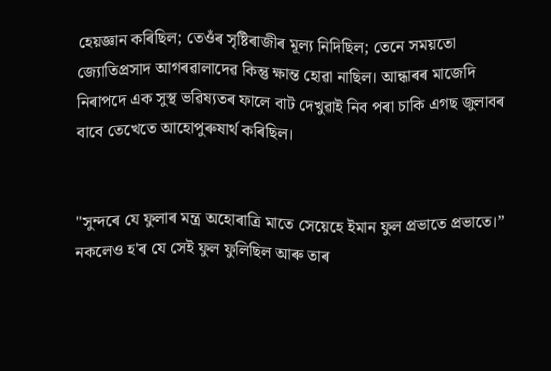হেয়জ্ঞান কৰিছিল; তেওঁৰ সৃষ্টিৰাজীৰ মূল্য নিদিছিল; তেনে সময়তো জ্যোতিপ্রসাদ আগৰৱালাদেৱ কিন্তু ক্ষান্ত হোৱা নাছিল। আন্ধাৰৰ মাজেদি নিৰাপদে এক সুস্থ ভৱিষ্যতৰ ফালে বাট দেখুৱাই নিব পৰা চাকি এগছ জুলাবৰ বাবে তেখেতে আহোপুৰুষাৰ্থ কৰিছিল।


"সুন্দৰে যে ফুলাৰ মন্ত্র অহোৰাত্ৰি মাতে সেয়েহে ইমান ফুল প্রভাতে প্রভাতে।” নকলেও হ'ৰ যে সেই ফুল ফুলিছিল আৰু তাৰ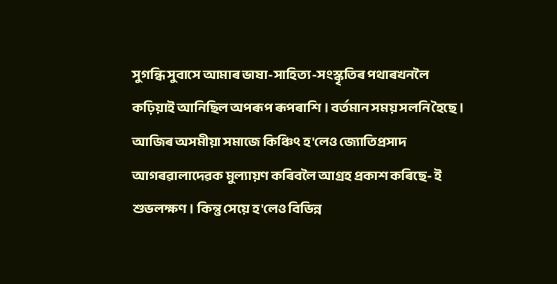সুগন্ধি সুবাসে আমাৰ ভাষা-সাহিত্য-সংস্কৃতিৰ পথাৰখনলৈ কঢ়িয়াই আনিছিল অপৰূপ ৰূপৰাশি। বর্তমান সময় সলনি হৈছে। আজিৰ অসমীয়া সমাজে কিঞ্চিৎ হ'লেও জ্যোতিপ্রসাদ আগৰৱালাদেৱক মুল্যায়ণ কৰিবলৈ আগ্রহ প্রকাশ কৰিছে- ই শুভলক্ষণ। কিন্তু সেয়ে হ'লেও বিভিন্ন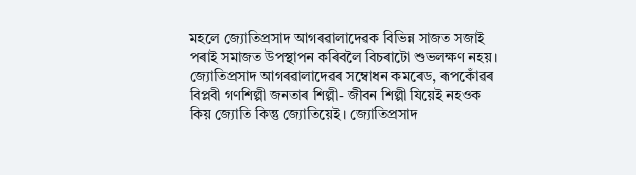মহলে জ্যোতিপ্রসাদ আগৰৱালাদেৱক বিভিন্ন সাজত সজাই পৰাই সমাজত উপস্থাপন কৰিবলৈ বিচৰাটো শুভলক্ষণ নহয়। জ্যোতিপ্ৰসাদ আগৰৱালাদেৱৰ সম্বোধন কমৰেড, ৰূপকোঁৱৰ বিপ্লবী গণশিল্পী জনতাৰ শিল্পী- জীবন শিল্পী যিয়েই নহওক কিয় জ্যোতি কিন্তু জ্যোতিয়েই। জ্যোতিপ্ৰসাদ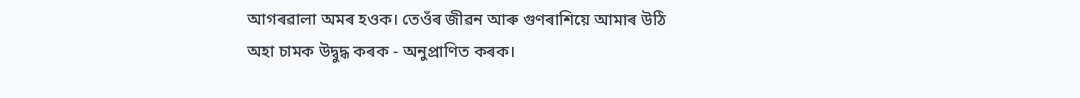আগৰৱালা অমৰ হওক। তেওঁৰ জীৱন আৰু গুণৰাশিয়ে আমাৰ উঠি অহা চামক উদ্বুদ্ধ কৰক - অনুপ্রাণিত কৰক।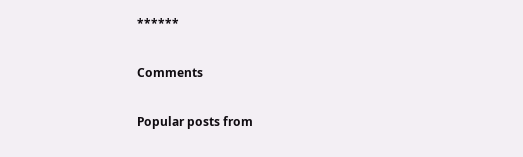******

Comments

Popular posts from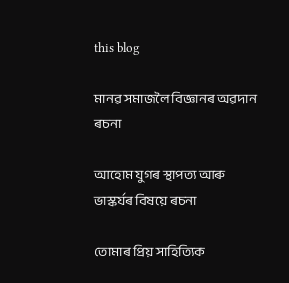this blog

মানৱ সমাজলৈ বিজ্ঞানৰ অৱদান ৰচনা‌

আহোম যুগৰ স্থাপত্য আৰু ভাস্কর্যৰ বিষয়ে ৰচনা

তোমাৰ প্ৰিয় সাহিত্যিক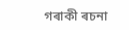গৰাকী ৰচনা